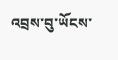འབྲས་བུ་ཡོངས་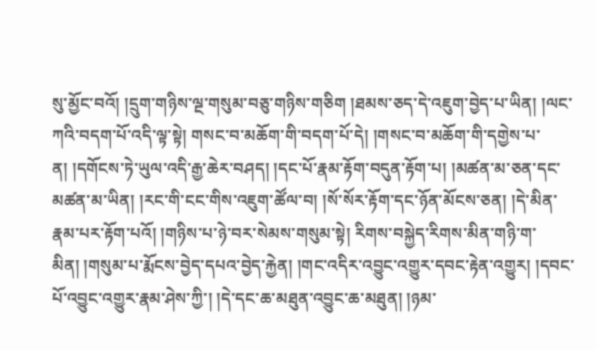སུ་མྱོང་བའོ། །དྲུག་གཉིས་ལྔ་གསུམ་བཅུ་གཉིས་གཅིག །ཐམས་ཅད་དེ་འཇུག་བྱེད་པ་ཡིན། །ལང་ཀའི་བདག་པོ་འདི་ལྟ་སྟེ། གསང་བ་མཆོག་གི་བདག་པོ་དེ། །གསང་བ་མཆོག་གི་དགྱེས་པ་ན། །དགོངས་ཏེ་ཡུལ་འདི་རྒྱ་ཆེར་བཤད། །དང་པོ་རྣམ་རྟོག་བདུན་རྟོག་པ། །མཚན་མ་ཅན་དང་མཚན་མ་ཡིན། །རང་གི་ངང་གིས་འཇུག་ཚོལ་བ། །སོ་སོར་རྟོག་དང་ཉོན་མོངས་ཅན། །དེ་མིན་རྣམ་པར་རྟོག་པའོ། །གཉིས་པ་ཉེ་བར་སེམས་གསུམ་སྟེ། རིགས་བསྐྱེད་རིགས་མིན་གཉི་ག་མིན། །གསུམ་པ་རྨོངས་བྱེད་དཔའ་བྱེད་རྐྱེན། །གང་འདིར་འབྱུང་འགྱུར་དབང་རྟེན་འགྱུར། །དབང་པོ་འབྱུང་འགྱུར་རྣམ་ཤེས་ཀྱི་། །དེ་དང་ཆ་མཐུན་འབྱུང་ཆ་མཐུན། །ཉམ་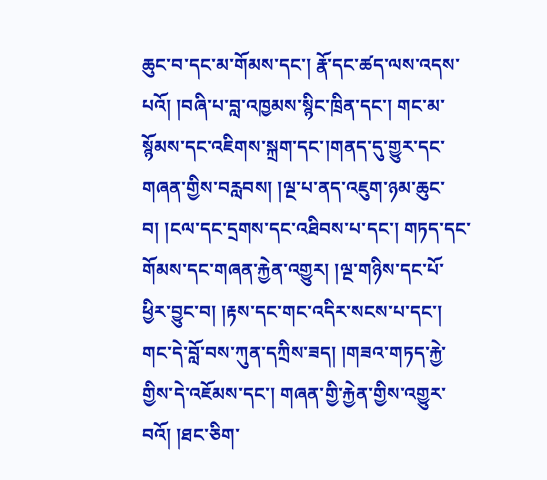ཆུང་བ་དང་མ་གོམས་དང་། རྣོ་དང་ཚད་ལས་འདས་པའོ། །བཞི་པ་བླ་འཁྱམས་སྙིང་ཁྲིན་དང་། གང་མ་སྙོམས་དང་འཇིགས་སྐྲག་དང་།གནད་དུ་གྱུར་དང་གཞན་གྱིས་བརླབས། །ལྔ་པ་ནད་འཇུག་ཉམ་ཆུང་བ། །ངལ་དང་དྲགས་དང་འཐིབས་པ་དང་། གཏད་དང་གོམས་དང་གཞན་རྐྱེན་འགྱུར། །ལྔ་གཉིས་དང་པོ་ཕྱིར་བྱུང་བ། །རྟས་དང་གང་འདིར་སངས་པ་དང་། གང་དེ་བློ་བས་ཀུན་དཀྲིས་ཟད། །གཟའ་གཏད་རྐྱེ་གྱིས་དེ་འཇོམས་དང་། གཞན་གྱི་རྐྱེན་གྱིས་འགྱུར་བའོ། །ཐང་ཅིག་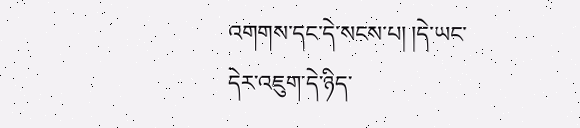འགགས་དང་དེ་སངས་པ། །དེ་ཡང་དེར་འཇུག་དེ་ཉིད་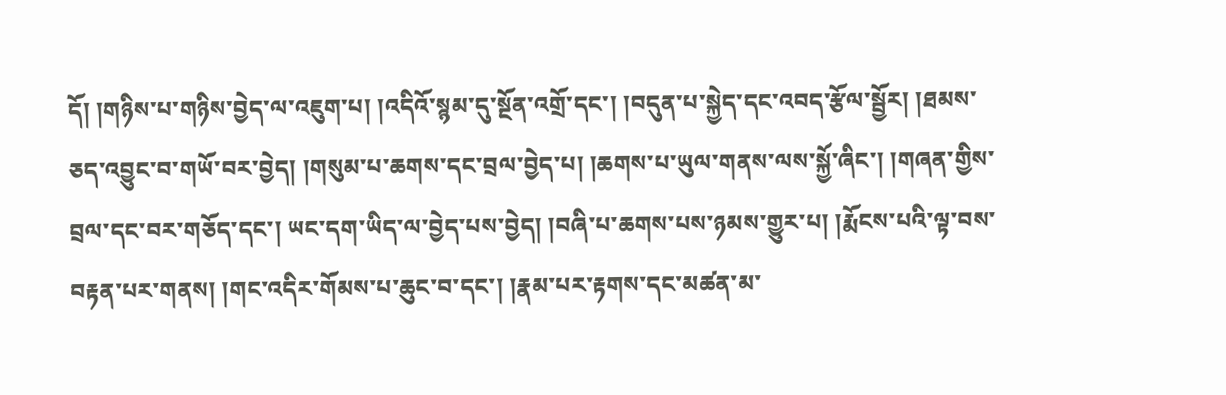དོ། །གཉིས་པ་གཉིས་བྱེད་ལ་འཇུག་པ། །འདིའོ་སྙམ་དུ་སྔོན་འགྲོ་དང་། །བདུན་པ་སྐྱེད་དང་འབད་རྩོལ་སྦྱོར། །ཐམས་ཅད་འབྱུང་བ་གཡོ་བར་བྱེད། །གསུམ་པ་ཆགས་དང་བྲལ་བྱེད་པ། །ཆགས་པ་ཡུལ་གནས་ལས་སྐྱོ་ཞིང་། །གཞན་གྱིས་བྲལ་དང་བར་གཅོད་དང་། ཡང་དག་ཡིད་ལ་བྱེད་པས་བྱེད། །བཞི་པ་ཆགས་པས་ཉམས་གྱུར་པ། །རྨོངས་པའི་ལྟ་བས་བརྟན་པར་གནས། །གང་འདིར་གོམས་པ་ཆུང་བ་དང་། །རྣམ་པར་རྟགས་དང་མཚན་མ་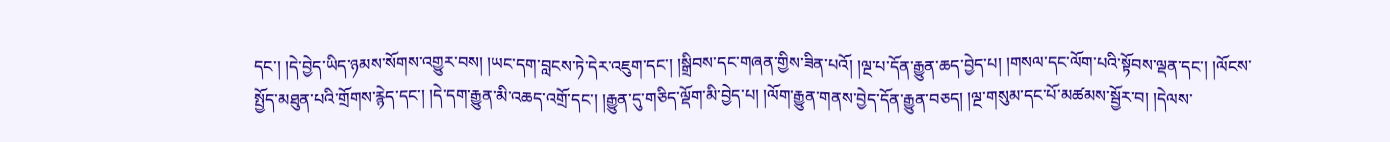དང་། །དེ་བྱེད་ཡིད་ཉམས་སོགས་འགྱུར་བས། །ཡང་དག་བླངས་ཏེ་དེར་འཇུག་དང་། །སྒྲིབས་དང་གཞན་གྱིས་ཟིན་པའོ། །ལྔ་པ་དོན་རྒྱུན་ཆད་བྱེད་པ། །གསལ་དང་ལོག་པའི་སྟོབས་ལྡན་དང་། །ལོངས་སྤྱོད་མཐུན་པའི་གྲོགས་རྙེད་དང་། །དེ་དག་རྒྱུན་མི་འཆད་འགྲོ་དང་། །རྒྱུན་དུ་གཅིད་ལྡོག་མི་བྱེད་པ། །ལོག་རྒྱུན་གནས་བྱེད་དོན་རྒྱུན་བཅད། །ལྔ་གསུམ་དང་པོ་མཚམས་སྦྱོར་བ། །དེལས་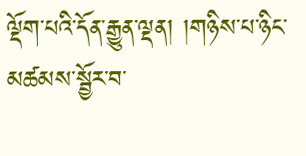ལྡོག་པའི་དོན་རྒྱུན་ལྡན། །གཉིས་པ་ཉིང་མཚམས་སྦྱོར་བ་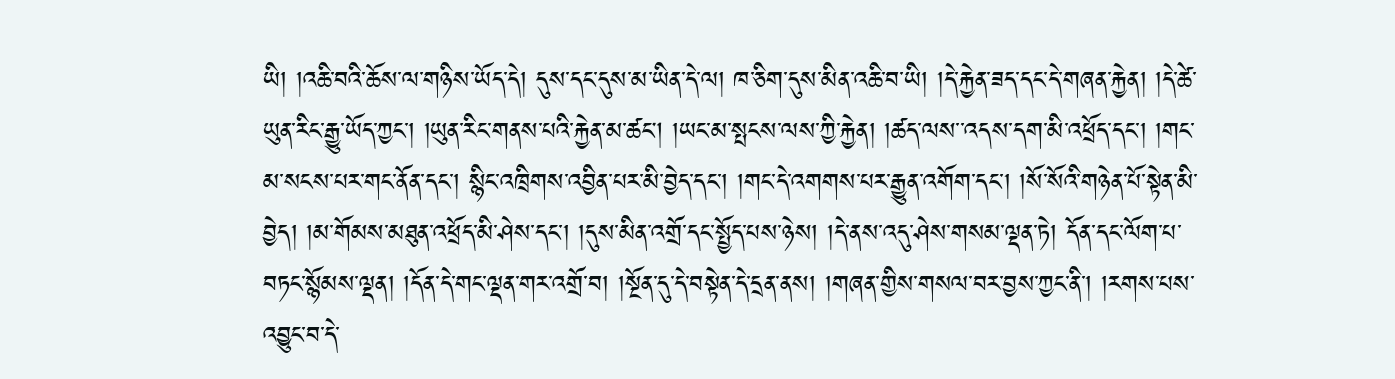ཡི། །འཆི་བའི་ཆོས་ལ་གཉིས་ཡོད་དེ། དུས་དང་དུས་མ་ཡིན་དེ་ལ། ཁ་ཅིག་དུས་མིན་འཆི་བ་ཡི། །དེ་རྐྱེན་ཟད་དང་དེ་གཞན་རྐྱེན། །དེ་ཚེ་ཡུན་རིང་རྒྱུ་ཡོད་ཀྱང་། །ཡུན་རིང་གནས་པའི་རྐྱེན་མ་ཚང། །ཡང་མ་སྤངས་ལས་ཀྱི་རྐྱེན། །ཚད་ལས་་འདས་དག་མི་འཕྲོད་དང་། །གང་མ་སངས་པར་གང་ནོན་དང་། སྙིང་འཁྲིགས་འབྱིན་པར་མི་བྱེད་དང་། །གང་དེ་འགགས་པར་རྒྱུན་འགོག་དང་། །སོ་སོའི་གཉེན་པོ་སྟེན་མི་བྱེད། །མ་གོམས་མཐུན་འཕྲོད་མི་ཤེས་དང་། །དུས་མིན་འགྲོ་དང་སྤྱོད་པས་ཉེས། །དེ་ནས་འདུ་ཤེས་གསམ་ལྡན་ཏེ། དོན་དང་ལོག་པ་བཏང་སྙོམས་ལྡན། །དོན་དེ་གང་ལྡན་གར་འགྲོ་བ། །སྔོན་དུ་དེ་བསྟེན་དེ་དྲན་ནས། །གཞན་གྱིས་གསལ་བར་བྱས་ཀྱང་ནི་། །རགས་པས་འབྱུང་བ་དེ་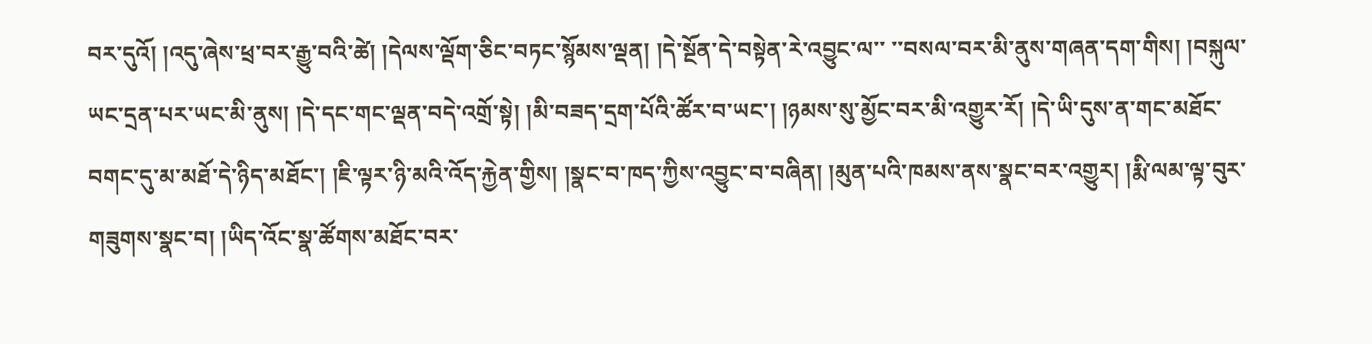བར་དུའོ། །འདུ་ཞེས་ཕྲ་བར་རྒྱུ་བའི་ཚེ། །དེལས་ལྡོག་ཅིང་བཏང་སྙོམས་ལྡན། །དེ་སྔོན་དེ་བསྟེན་རེ་འབྱུང་ལ་་ ་་བསལ་བར་མི་ནུས་གཞན་དག་གིས། །བསྐུལ་ཡང་དྲན་པར་ཡང་མི་ནུས། །དེ་དང་གང་ལྡན་བདེ་འགྲོ་སྟེ། །མི་བཟད་དྲག་པོའི་ཚོར་བ་ཡང་། །ཉམས་སུ་མྱོང་བར་མི་འགྱུར་རོ། །དེ་ཡི་དུས་ན་གང་མཐོང་བགང་དུ་མ་མཐོ་དེ་ཉིད་མཐོང་། །ཇི་ལྟར་ཉི་མའི་འོད་རྐྱེན་གྱིས། །སྣང་བ་ཁད་ཀྱིས་འབྱུང་བ་བཞིན། །མུན་པའི་ཁམས་ནས་སྣང་བར་འགྱུར། །རྨི་ལམ་ལྟ་བུར་གཟུགས་སྣང་བ། །ཡིད་འོང་སྣ་ཚོགས་མཐོང་བར་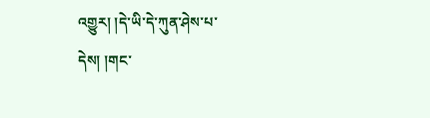འགྱུར། །དེ་ཡི་དེ་ཀུན་ཤེས་པ་དེས། །གང་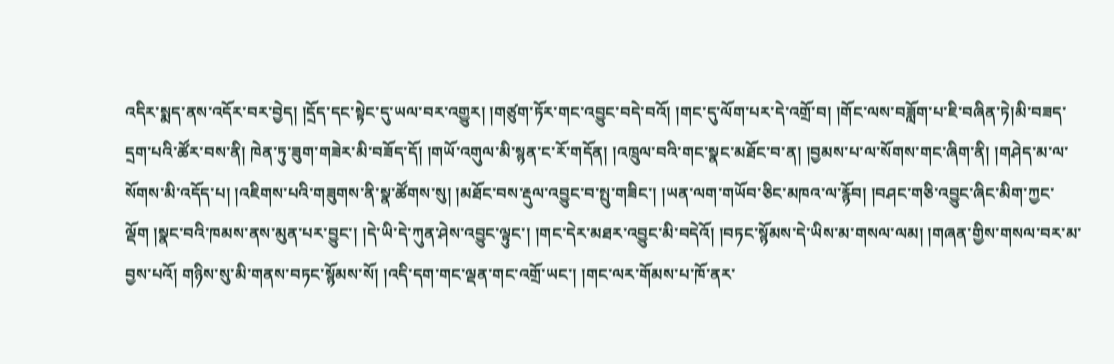འདིར་སྨད་ནས་འདོར་བར་བྱེད། །དྲོད་དང་སྟེང་དུ་ཡལ་བར་འགྱུར། །གཙུག་ཏོར་གང་འབྱུང་བདེ་བའོ། །གང་དུ་ལོག་པར་དེ་འགྲོ་བ། །གོང་ལས་བཟློག་པ་ཇི་བཞིན་ཏེ།མི་བཟད་དྲག་པའི་ཚོར་བས་ནི། ཁེན་ཏུ་ཟུག་གཟེར་མི་བཟོད་དོ། །གཡོ་འགུལ་མི་སྙན་ང་རོ་གདོན། །འཁྲུལ་བའི་གང་སྣང་མཐོང་བ་ན། །བྱམས་པ་ལ་སོགས་གང་ཞིག་ནི། །གཤེད་མ་ལ་སོགས་མི་འདོད་པ། །འཇིགས་པའི་གཟུགས་ནི་སྣ་ཚོགས་སུ། །མཐོང་བས་རྡུལ་འབྱུང་བ་སྤུ་གཟིང་། །ཡན་ལག་གཡོབ་ཅིང་མཁའ་ལ་རྙོབ། །བཤང་གཅི་འབྱུང་ཞིང་མིག་ཀྱང་ལྡོག །སྣང་བའི་ཁམས་ནས་མུན་པར་བྱུང་། །དེ་ཡི་དེ་ཀུན་ཤེས་འབྱུང་ལྟུང་། །གང་དེར་མཐར་འབྱུང་མི་བདེའོ། །བཏང་སྙོམས་དེ་ཡིས་མ་གསལ་ལམ། །གཞན་གྱིས་གསལ་བར་མ་བྱས་པའོ། གཉིས་སུ་མི་གནས་བཏང་སྙོམས་སོ། །འདི་དག་གང་ལྡན་གང་འགྲོ་ཡང་། །གང་ལར་གོམས་པ་ཁོ་ནར་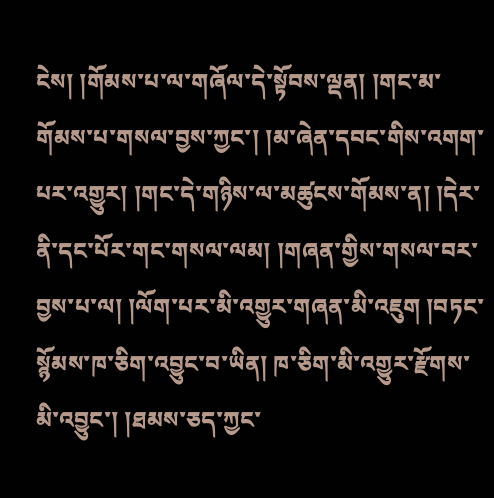ངེས། །གོམས་པ་ལ་གཞོལ་དེ་སྟོབས་ལྡན། །གང་མ་གོམས་པ་གསལ་བྱས་ཀྱང་། །མ་ཞེན་དབང་གིས་འགག་པར་འགྱུར། །གང་དེ་གཉིས་ལ་མཚུངས་གོམས་ན། །དེར་ནི་དང་པོར་གང་གསལ་ལམ། །གཞན་གྱིས་གསལ་བར་བྱས་པ་ལ། །ལོག་པར་མི་འགྱུར་གཞན་མི་འཇུག །བཏང་སྙོམས་ཁ་ཅིག་འབྱུང་བ་ཡིན། ཁ་ཅིག་མི་འགྱུར་རྫོགས་མི་འབྱུང་། །ཐམས་ཅད་ཀྱང་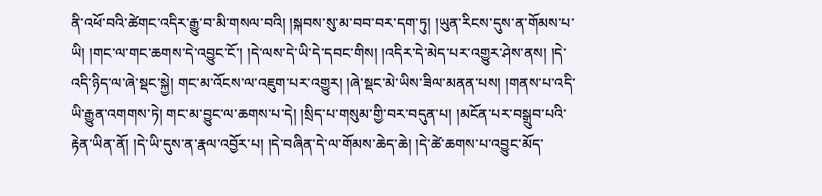ནི་འཕོ་བའི་ཚེགང་འདིར་རྒྱུ་བ་མི་གསལ་བའི། །སྐབས་སུ་མ་བབ་བར་དག་ཏུ། །ཡུན་རིངས་དུས་ན་གོམས་པ་ཡི། །གང་ལ་གང་ཆགས་དེ་འབྱུང་ངོ་། །དེ་ལས་དེ་ཡི་དེ་དབང་གིས། །འདིར་དེ་མེད་པར་འགྱུར་ཤེས་ནས། །དེ་འདི་ཉིད་ལ་ཞེ་སྡང་སྐྱེ། གང་མ་འོངས་ལ་འཇུག་པར་འགྱུར། །ཞེ་སྡང་མེ་ཡིས་ཟིལ་མནན་པས། །གནས་པ་འདི་ཡི་རྒྱུན་འགགས་ཏེ། གང་མ་བྱུང་ལ་ཆགས་པ་དེ། །སྲིད་པ་གསུམ་གྱི་བར་བདུན་པ། །མངོན་པར་བསྒྲུབ་པའི་རྟེན་ཡིན་ནོ། །དེ་ཡི་དུས་ན་རྣལ་འབྱོར་པ། །དེ་བཞིན་དེ་ལ་གོམས་ཆེད་ཆེ། །དེ་ཚེ་ཆགས་པ་འབྱུང་མོད་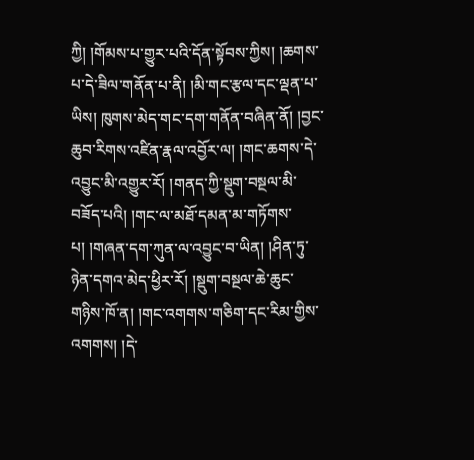ཀྱི། །གོམས་པ་གྱུར་པའི་དོན་སྟོབས་ཀྱིས། །ཆགས་པ་དེ་ཟིལ་གནོན་པ་ནི། །མི་གང་རྩལ་དང་ལྡན་པ་ཡིས། ཁུགས་མེད་གང་དག་གནོན་བཞིན་ནོ། །བྱང་ཆུབ་རིགས་འཛིན་རྣལ་འབྱོར་ལ། །གང་ཆགས་དེ་འབྱུང་མི་འགྱུར་རོ། །གནད་ཀྱི་སྡུག་བསྔལ་མི་བཟོད་པའི། །གང་ལ་མཐོ་དམན་མ་གཏོགས་པ། །གཞན་དག་ཀུན་ལ་འབྱུང་བ་ཡིན། །ཤིན་ཏུ་ཉེན་དགའ་མེད་ཕྱིར་རོ། །སྡུག་བསྔལ་ཆེ་ཆུང་གཉིས་ཁོ་ན། །གང་འགགས་གཅིག་དང་རིམ་གྱིས་འགགས། །དེ་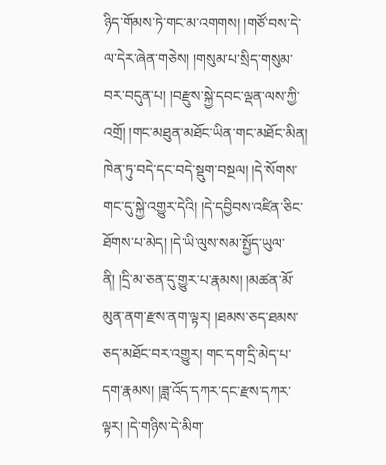ཉིད་གོམས་ཏེ་གང་མ་འགགས། །གཙོ་བས་དེ་ལ་དེར་ཞེན་གཅེས། །གསུམ་པ་སྲིད་གསུམ་བར་བདུན་པ། །བརྫུས་སྐྱེ་དབང་ལྡན་ལས་ཀྱི་འགྲོ། །གང་མཐུན་མཐོང་ཡིན་གང་མཐོང་མིན། ཁེན་ཏུ་བདེ་དང་བདེ་སྡུག་བསྔལ། །དེ་སོགས་གང་དུ་སྐྱེ་འགྱུར་དེའི། །དེ་དབྱིབས་འཛིན་ཅིང་ཐོགས་པ་མེད། །དེ་ཡི་ལུས་སམ་སྤྱོད་ཡུལ་ནི། །དྲི་མ་ཅན་དུ་གྱུར་པ་རྣམས། །མཚན་མོ་མུན་ནག་རྫས་ནག་ལྟར། །ཐམས་ཅད་ཐམས་ཅད་མཐོང་བར་འགྱུར། གང་དག་དྲི་མེད་པ་དག་རྣམས། །ཟླ་འོད་དཀར་དང་རྫས་དཀར་ལྟར། །དེ་གཉིས་དེ་མིག་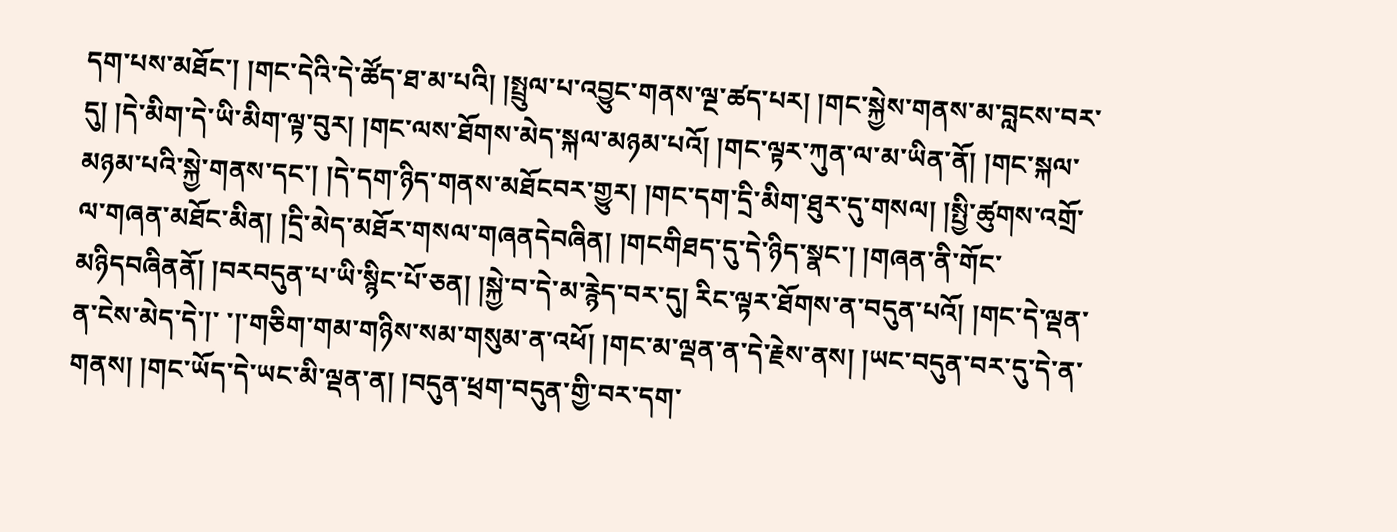དག་པས་མཐོང་། །གང་དེའི་དེ་ཚོད་ཐ་མ་པའི། །སྤྲུལ་པ་འབྱུང་གནས་ལྔ་ཚད་པར། །གང་སྐྱེས་གནས་མ་བླངས་བར་དུ། །དེ་མིག་དེ་ཡི་མིག་ལྟ་བུར། །གང་ལས་ཐོགས་མེད་སྐལ་མཉམ་པའོ། །གང་ལྟར་ཀུན་ལ་མ་ཡིན་ནོ། །གང་སྐལ་མཉམ་པའི་སྐྱེ་གནས་དང་། །དེ་དག་ཉིད་གནས་མཐོངབར་གྱུར། །གང་དག་དྲི་མིག་ཐུར་དུ་གསལ། །སྤྱི་ཚུགས་འགྲོ་ལ་གཞན་མཐོང་མིན། །དྲི་མེད་མཐོར་གསལ་གཞནདེབཞིན། །གངགིཐད་དུ་དེ་ཉིད་སྣང་། །གཞན་ནི་གོང་མཉིདབཞིནནོ། །བརབདུན་པ་ཡི་སྙིང་པོ་ཅན། །སྐྱེ་བ་དེ་མ་རྙེད་བར་དུ། རིང་ལྟར་ཐོགས་ན་བདུན་པའོ། །གང་དེ་ལྡན་ན་ངེས་མེད་དེ་།་ ་།་གཅིག་གམ་གཉིས་སམ་གསུམ་ན་འཕོ། །གང་མ་ལྡན་ན་དེ་རྗེས་ནས། །ཡང་བདུན་བར་དུ་དེ་ན་གནས། །གང་ཡོད་དེ་ཡང་མི་ལྡན་ན། །བདུན་ཕྲག་བདུན་གྱི་བར་དག་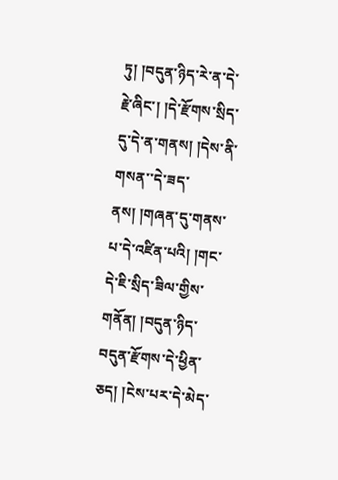ཏུ། །བདུན་ཉིད་རེ་ན་དེ་རྗེ་ཞིང་། །དེ་རྫོགས་སྲིད་དུ་དེ་ན་གནས། །དེས་ནི་གསན་་དེ་ཟད་ནས། །གཞན་དུ་གནས་པ་དེ་འཛིན་པའི། །གང་དེ་ཇི་སྲིད་ཟིལ་གྱིས་གནོན། །བདུན་ཉིད་བདུན་རྫོགས་དེ་ཕྱིན་ཅད། །ངེས་པར་དེ་མེད་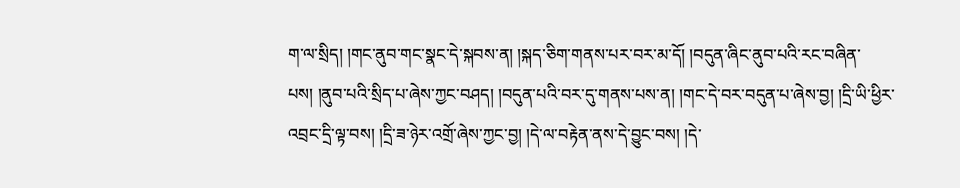ག་ལ་སྲིད། །གང་ནུབ་གང་སྣང་དེ་སྐབས་ན། །སྐད་ཅིག་གནས་པར་བར་མ་དོ། །བདུན་ཞིང་ནུབ་པའི་རང་བཞིན་པས། །ནུབ་པའི་སྲིད་པ་ཞེས་ཀྱང་བཤད། །བདུན་པའི་བར་དུ་གནས་པས་ན། །གང་དེ་བར་བདུན་པ་ཞེས་བྱ། །དྲི་ཡི་ཕྱིར་འབྲང་དྲི་ལྟ་བས། །དྲི་ཟ་ཉེར་འགྲོ་ཞེས་ཀྱང་བྱ། །དེ་ལ་བརྟེན་ནས་དེ་བྱུང་བས། །དེ་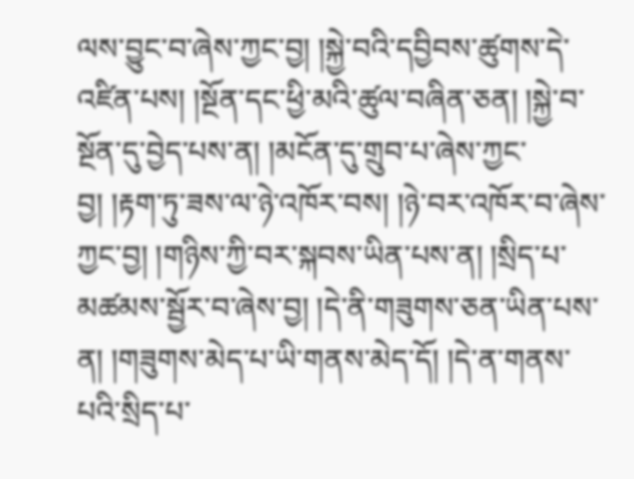ལས་བྱུང་བ་ཞེས་ཀྱང་བྱ། །སྐྱེ་བའི་དབྱིབས་ཚུགས་དེ་འཛིན་པས། །སྔོན་དང་ཕྱི་མའི་ཚུལ་བཞིན་ཅན། །སྐྱེ་བ་སྔོན་དུ་བྱེད་པས་ན། །མངོན་དུ་གྲུབ་པ་ཞེས་ཀྱང་བྱ། །རྟག་ཏུ་ཟས་ལ་ཉེ་འཁོར་བས། །ཉེ་བར་འཁོར་བ་ཞེས་ཀྱང་བྱ། །གཉིས་ཀྱི་བར་སྐབས་ཡིན་པས་ན། །སྲིད་པ་མཚམས་སྦྱོར་བ་ཞེས་བྱ། །དེ་ནི་གཟུགས་ཅན་ཡིན་པས་ན། །གཟུགས་མེད་པ་ཡི་གནས་མེད་དོ། །དེ་ན་གནས་པའི་སྲིད་པ་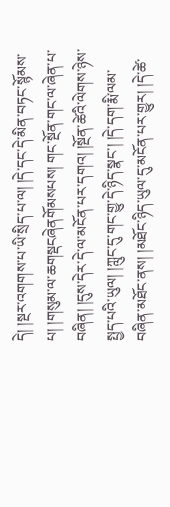དེ། །སྔར་འགགས་པ་ཡི་སྲིད་པ་ལ། །དེ་དང་དེ་མིན་བཏང་སྙོམས་པ། །གསུམ་ལ་ཆགསྡངཞེནགོམསཔས། གང་སྔོན་གང་ལ་ཞེན་པ་བཞིན། །དུས་དེར་དེ་ལ་མངོན་པར་དགའ། །སྔོན་ཚེའི་ལེགས་ཉེས་སྤྱད་པའི་ཡུལ། །ཀླུང་དུ་གང་གྱུ་དེ་ཉིད་སྣང་། །དེ་དག་རྨི་ལམ་བཞིན་མཐོང་ནས། །མཐོང་ཉིད་ཡུལ་དུ་མངོན་པར་གྱུར། །དེ་ཚེ་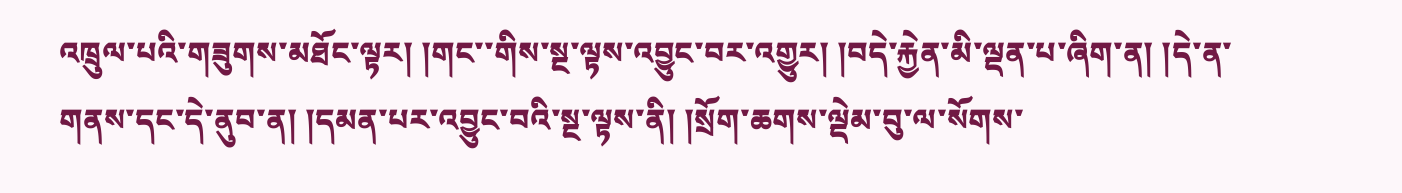འཁྲུལ་པའི་གཟུགས་མཐོང་ལྟར། །གང་་གིས་སྔ་ལྟས་འབྱུང་བར་འགྱུར། །བདེ་རྐྱེན་མི་ལྡན་པ་ཞིག་ན། །དེ་ན་གནས་དང་དེ་ནུབ་ན། །དམན་པར་འབྱུང་བའི་སྔ་ལྟས་ནི། །སྲོག་ཆགས་ལྡེམ་བུ་ལ་སོགས་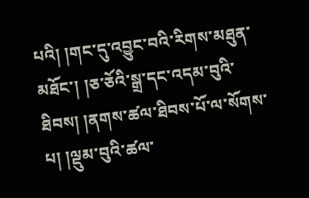པའི། །གང་དུ་འབྱུང་བའི་རིགས་མཐུན་མཐོང་། །ཅ་ཅོའི་སྒྲ་དང་འདམ་བུའི་ཐིབས། །ནགས་ཚལ་ཐིབས་པོ་ལ་སོགས་པ། །ལྡུམ་བུའི་ཚལ་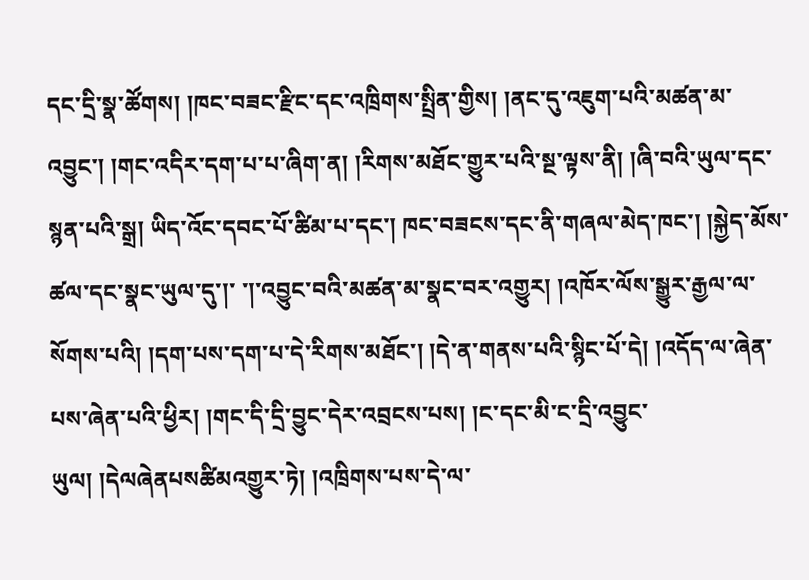དང་དྲི་སྣ་ཚོགས། །ཁང་བཟང་རྫིང་དང་འཁྲིགས་སྤྲིན་གྱིས། །ནང་དུ་འཇུག་པའི་མཚན་མ་འབྱུང་། །གང་འདིར་དག་པ་པ་ཞིག་ན། །རིགས་མཐོང་གྱུར་པའི་སྔ་ལྟས་ནི། །ཞི་བའི་ཡུལ་དང་སྙན་པའི་སྒྲ། ཡིད་འོང་དབང་པོ་ཚིམ་པ་དང་། ཁང་བཟངས་དང་ནི་གཞལ་མེད་ཁང་། །སྐྱེད་མོས་ཚལ་དང་སྣང་ཡུལ་དུ་།་ ་།་འབྱུང་བའི་མཚན་མ་སྣང་བར་འགྱུར། །འཁོར་ལོས་སྒྱུར་རྒྱལ་ལ་སོགས་པའི། །དག་པས་དག་པ་དེ་རིགས་མཐོང་། །དེ་ན་གནས་པའི་སྙིང་པོ་དེ། །འདོད་ལ་ཞེན་པས་ཞེན་པའི་ཕྱིར། །གང་དི་དྲི་བྱུང་དེར་འབྲངས་པས། །ང་དང་མི་ང་དྲི་འབྱུང་ཡུལ། །དེལཞེནཔསཚིམའགྱུར་ཏེ། །འཁྲིགས་པས་དེ་ལ་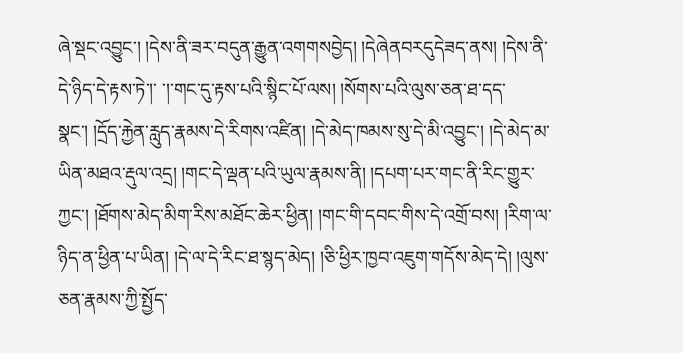ཞེ་སྡང་འབྱུང་། །དེས་ནི་ཟར་བདུན་རྒྱུན་འགགསབྱེད། །དེཞེནབརདུདེཟད་ནས། །དེས་ནི་དེ་ཉིད་དེ་རྟས་ཏེ་།་ ་།་གང་དུ་རྟས་པའི་སྙིང་པོ་ལས། །སོགས་པའི་ལུས་ཅན་ཐ་དད་སྣང་། །དྲོད་རྐྱེན་རླུད་རྣམས་དེ་རིགས་འཛིན། །དེ་མེད་ཁམས་སུ་དེ་མི་འབྱུང་། །དེ་མེད་མ་ཡིན་མཐའ་རྡུལ་འདྲ། །གང་དེ་ལྡན་པའི་ཡུལ་རྣམས་ནི། །དཔག་པར་གང་ནི་རིང་གྱུར་ཀྱང་། །ཐོགས་མེད་མིག་རིས་མཐོང་ཆེར་ཕྱིན། །གང་གི་དབང་གིས་དེ་འགྲོ་བས། །རིག་ལ་ཉིད་ན་ཕྱིན་པ་ཡིན། །དེ་ལ་དེ་རིང་ཐ་སྙད་མེད། །ཅི་ཕྱིར་ཁྱབ་འཇུག་གདོས་མེད་དེ། །ལུས་ཅན་རྣམས་ཀྱི་སྤྱོད་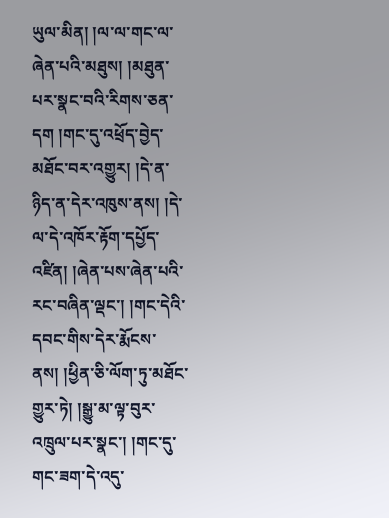ཡུལ་མིན། །ལ་ལ་གང་ལ་ཞེན་པའི་མཐུས། །མཐུན་པར་སྣང་བའི་རིགས་ཅན་དག །གང་དུ་འཕྲོད་བྱེད་མཐོང་བར་འགྱུར། །དེ་ན་ཉིད་ན་དེར་འཁུས་ནས། །དེ་ལ་དེ་འཁོར་རྟོག་དཔྱོད་འཛིན། །ཞེན་པས་ཞེན་པའི་རང་བཞིན་ལྡང་། །གང་དེའི་དབང་གིས་དེར་རྨོངས་ནས། །ཕྱིན་ཅི་ལོག་ཏུ་མཐོང་གྱུར་ཏེ། །སྒྱུ་མ་ལྟ་བུར་འཁྲུལ་པར་སྣང་། །གང་དུ་གང་ཟག་དེ་འདུ་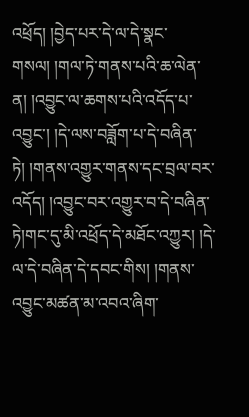འཕྲོད། །བྱེད་པར་དེ་ལ་དེ་སྣང་གསལ། །གལ་ཏེ་གནས་པའི་ཆ་ལེན་ན། །འབྱུང་ལ་ཆགས་པའི་འདོད་པ་འབྱུང་། །དེ་ལས་བཟློག་པ་དེ་བཞིན་ཏེ། །གནས་འགྱུར་གནས་དང་བྲལ་བར་འདོད། །འབྱུང་བར་འགྱུར་བ་དེ་བཞིན་ཏེ།གང་དུ་མི་འཕྲོད་དེ་མཐོང་འཀྱུར། །དེ་ལ་དེ་བཞིན་དེ་དབང་གིས། །གནས་འབྱུང་མཚན་མ་འབའ་ཞིག་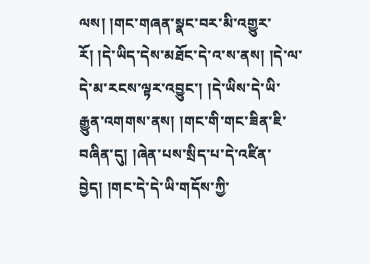ལས། །གང་གཞན་སྣང་བར་མི་འགྱུར་རོ། །དེ་ཡིད་དེས་མཐོང་དེ་འ་ས་ནས། །དེ་ལ་དེ་མ་རངས་ལྟར་འབྱུང་། །དེ་ཡིས་དེ་ཡི་རྒྱུན་འགགས་ནས། །གང་གི་གང་ཟིན་ཇི་བཞིན་དུ། །ཞེན་པས་སྲིད་པ་དེ་འཛིན་བྱེད། །གང་དེ་དེ་ཡི་གདོས་ཀྱི་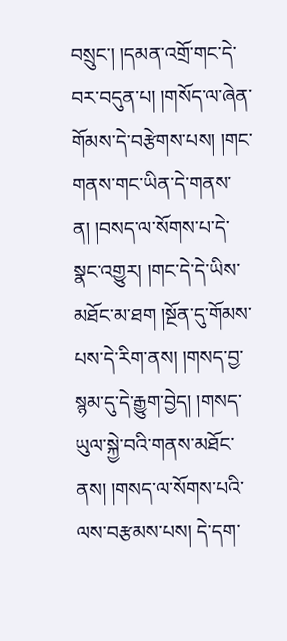བསྲུང་། །དམན་འགྲོ་གང་དེ་བར་བདུན་པ། །གསོད་ལ་ཞེན་གོམས་དེ་བརྩེགས་པས། །གང་གནས་གང་ཡིན་དེ་གནས་ན། །བསད་ལ་སོགས་པ་དེ་སྣང་འགྱུར། །གང་དེ་དེ་ཡིས་མཐོང་མ་ཐག །སྔོན་དུ་གོམས་པས་དེ་རིག་ནས། །གསད་བྱ་སྙམ་དུ་དེ་རྒྱུག་བྱེད། །གསད་ཡུལ་སྐྱེ་བའི་གནས་མཐོང་ནས། །གསད་ལ་སོགས་པའི་ལས་བརྩམས་པས། དེ་དག་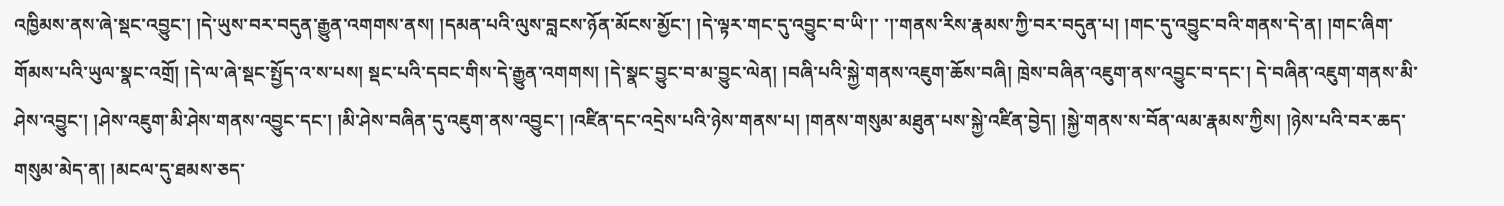འཁྱིམས་ནས་ཞེ་སྡང་འབྱུང་། །དེ་ཡུས་བར་བདུན་རྒྱུན་འགགས་ནས། །དམན་པའི་ལུས་བླངས་ཉོན་མོངས་མྱོང་། །དེ་ལྟར་གང་དུ་འབྱུང་བ་ཡི་།་ ་།་གནས་རིས་རྣམས་ཀྱི་བར་བདུན་པ། །གང་དུ་འབྱུང་བའི་གནས་དེ་ན། །གང་ཞིག་གོམས་པའི་ཡུལ་སྣང་འགྲོ། །དེ་ལ་ཞེ་སྡང་སྤྱོད་འ་ས་པས། སྡང་པའི་དབང་གིས་དེ་རྒྱུན་འགགས། །དེ་སྣང་བྱུང་བ་མ་བྱུང་ལེན། །བཞི་པའི་སྐྱེ་གནས་འཇུག་ཆོས་བཞི། ཁྲེས་བཞིན་འཇུག་ནས་འབྱུང་བ་དང་། དེ་བཞིན་འཇུག་གནས་མི་ཤེས་འབྱུང་། །ཤེས་འཇུག་མི་ཤེས་གནས་འབྱུང་དང་། །མི་ཤེས་བཞིན་དུ་འཇུག་ནས་འབྱུང་། །འཛིན་དང་འདྲེས་པའི་ཉེས་གནས་པ། །གནས་གསུམ་མཐུན་པས་སྐྱེ་འཛིན་བྱེད། །སྐྱེ་གནས་ས་བོན་ལམ་རྣམས་ཀྱིས། །ཉེས་པའི་བར་ཆད་གསུམ་མེད་ན། །མངལ་དུ་ཐམས་ཅད་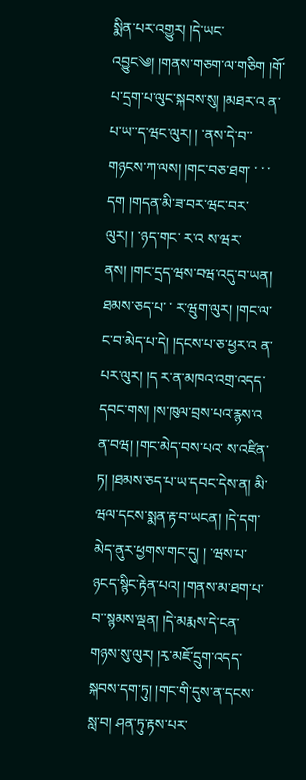སྨིན་པར་འགྱུར། །དེ་ཡང་འབྱུང༄། །གནས་གཅག་ལ་གཅིག །གོ་པ་དྲག་པ་ལུང་སྐབས་སུ། །མཐར་འ ན་པ་ཡ་་ད་ཝང་ལུར། ། ་ནས་དེ་བ་་གཉངས་ཀ་ལས། །གང་བཅ་ཐག་ ་ ་ ་དག །གདན་མི་ཟ་བར་ཝང་བར་ལུར། ། ་ཉད་གང་ ར་འ ས་ཝར་ནས། །གང་དྲད་ཝས་བཝ་འདུ་བ་ཡན། ཐམས་ཅད་པ་ ་ ར་ཝུག་ལུར། །གང་ལ་ང་བ་མེད་པ་དེ། །དངས་པ་ཅ་ཕྱར་འ ན་པར་ལུར། །ད ར་ན་མཁའ་འགྲ་འདད་དབང་གས། །ས་ཁུལ་བྲས་པའ་རྙས་འ ན་བཝ། །གང་མེད་བས་པའ་ ས་འཛིན་ཏ། །ཐམས་ཅད་པ་ཡ་དབང་དེས་ན། མི་ཝལ་དངས་སྨན་རྟ་བ་ཡངན། །དེ་དག་མེད་ནུར་ཕྱགས་གང་དུ། ། ་ཝས་པ་ཉངད་སྙིང་རྟེན་པའ། །གནས་མ་ཐག་པ་བ་་སྙམས་ལྡན། །དེ་མརྨས་དེ་ངན་གཉས་སུ་ལུར། །རྭ་མཇོ་དྲུག་འདད་སྐབས་དག་ཏུ། །གང་གི་དུས་ན་དངས་སླ་བ། ཤན་ཏུ་རྟས་པར་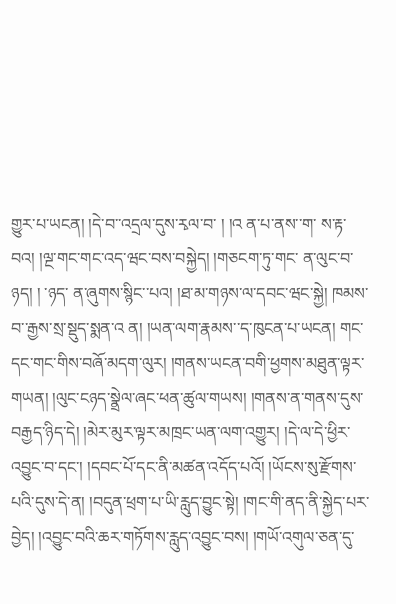གྱུར་པ་ཡངན། །དེ་བ་་འདྲལ་དུས་རྭལ་བ་ ། །འ ན་པ་ནས་་ག་ ས་རྟ་བའ། །ལྔ་གང་གང་འད་ཝང་བས་བསྐྱེད། །གཅངག་ཏུ་གང་ ན་ལུང་བ་ཉད། ། ་ཉད་ ན་ཞུགས་སྙིང་་པའ། །ཐ་མ་གཉས་ལ་དབང་ཝང་སྐྱེ། ཁམས་བ་་རྒྱས་སྲ་སྡུད་སྨན་འ ན། །ཡན་ལག་རྣམས་་ད་ཁུངན་པ་ཡངན། གང་དང་གང་གིས་བཞོ་མདག་ལུར། །གནས་ཡངན་བགི་ཕྱགས་མཐུན་ལྟར་གཡན། །ལུང་ངཉད་སྣྲེལ་ཞང་ཕན་ཚུལ་གཡས། །གནས་ན་གནས་དུས་བརྒྱད་ཉིད་དེ། །མེར་མུར་ལྟར་མཁྲང་ཡན་ལག་འགྱུར། །དེ་ལ་དེ་ཕྱིར་འབྱུང་བ་དང་། །དབང་པོ་དང་ནི་མཚན་འདོད་པའོ། །ཡོངས་སུ་རྫོགས་པའི་དུས་དེ་ན། །བདུན་ཕྲག་པ་ཡི་རླུད་བྱུང་སྟེ། །གང་གི་ནད་ནི་སྐྱེད་པར་བྱེད། །འབྱུང་བའི་ཆར་གཏོགས་རླུད་འབྱུང་བས། །གཡོ་འགུལ་ཅན་དུ་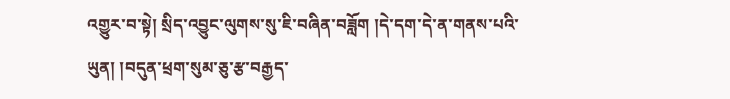འགྱུར་བ་སྟེ། སྲིད་འབྱུང་ལུགས་སུ་ཇི་བཞིན་བཟློག །དེ་དག་དེ་ན་གནས་པའི་ཡུན། །བདུན་ཕྲག་སུམ་ཅུ་རྩ་བརྒྱད་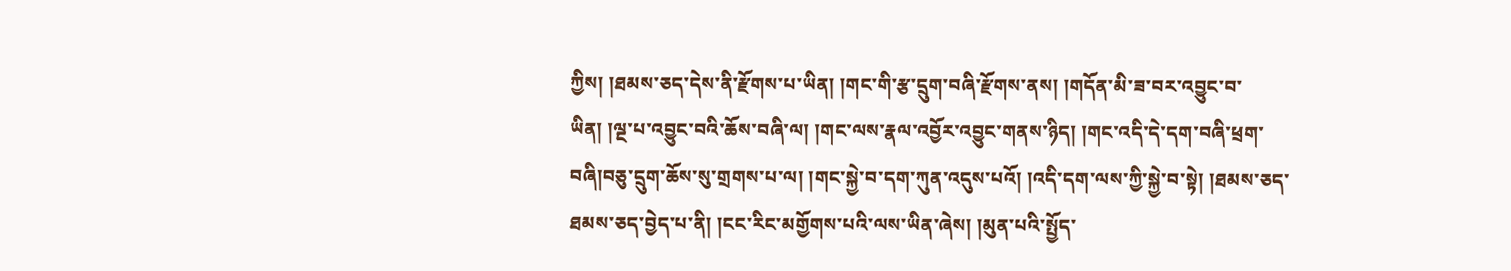ཀྱིས། །ཐམས་ཅད་དེས་ནི་རྫོགས་པ་ཡིན། །གང་གི་རྩ་དྲུག་བཞི་རྫོགས་ནས། །གདོན་མི་ཟ་བར་འབྱུང་བ་ཡིན། །ལྔ་པ་འབྱུང་བའི་ཆོས་བཞི་ལ། །གང་ལས་རྣལ་འབྱོར་འབྱུང་གནས་ཉིད། །གང་འདི་དེ་དག་བཞི་ཕྲག་བཞི།བཅུ་དྲུག་ཆོས་སུ་གྲགས་པ་ལ། །གང་སྐྱེ་བ་དག་ཀུན་འདུས་པའོ། །འདི་དག་ལས་ཀྱི་སྐྱེ་བ་སྟེ། །ཐམས་ཅད་ཐམས་ཅད་བྱེད་པ་ནི། །ངང་རིང་མགྱོགས་པའི་ལས་ཡིན་ཞེས། །མུན་པའི་སྤྱོད་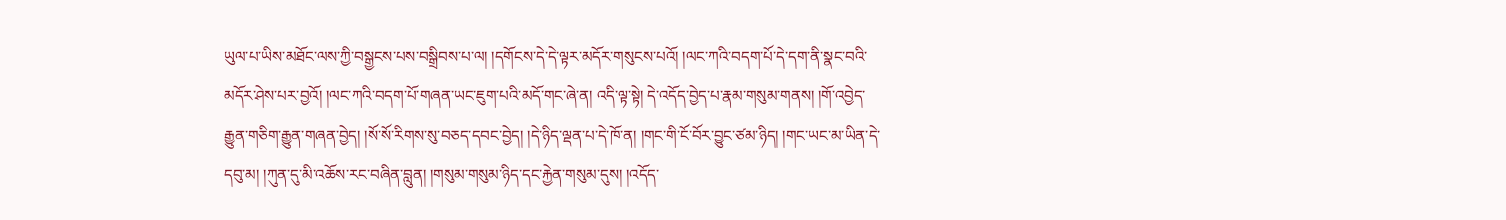ཡུལ་པ་ཡིས་མཐོང་ལས་ཀྱི་བསྒྱངས་པས་བསྒྲིབས་པ་ལ། །དགོངས་དེ་དེ་ལྟར་མདོར་གསུངས་པའོ། །ལང་ཀའི་བདག་པོ་དེ་དག་ནི་སྣང་བའི་མདོར་ཤེས་པར་བྱའོ། །ལང་ཀའི་བདག་པོ་གཞན་ཡང་ཇུག་པའི་མདོ་གང་ཞེ་ན། འདི་ལྟ་སྟེ། དེ་འདོད་བྱེད་པ་རྣམ་གསུམ་གནས། །གོ་འབྱེད་རྒྱུན་གཅིག་རྒྱུན་གཞན་བྱེད། །སོ་སོ་རིགས་སུ་བཅད་དབང་བྱེད། །དེ་ཉིད་ལྡན་པ་དེ་ཁོ་ན། །གང་གི་ངོ་བོར་བྱུང་ཙམ་ཉིད། །གང་ཡང་མ་ཡིན་དེ་དབུ་མ། །ཀུན་དུ་མི་འཆོས་རང་བཞིན་བླུན། །གསུམ་གསུམ་ཉིད་དང་རྐྱེན་གསུམ་དུས། །འདོད་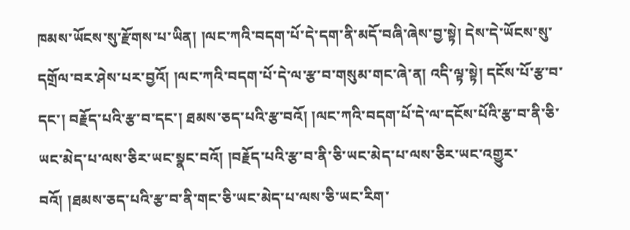ཁམས་ཡོངས་སུ་རྫོགས་པ་ཡིན། །ལང་ཀའི་བདག་པོ་དེ་དག་ནི་མདོ་བཞི་ཞེས་བྱ་སྟེ། དེས་དེ་ཡོངས་སུ་དགྲོལ་བར་ཤེས་པར་བྱའོ། །ལང་ཀའི་བདག་པོ་དེ་ལ་རྩ་བ་གསུམ་གང་ཞེ་ན། འདི་ལྟ་སྟེ། དངོས་པོ་རྩ་བ་དང་། བརྗོད་པའི་རྩ་བ་དང་། ཐམས་ཅད་པའི་རྩ་བའོ། །ལང་ཀའི་བདག་པོ་དེ་ལ་དངོས་པོའི་རྩ་བ་ནི་ཅི་ཡང་མེད་པ་ལས་ཅིར་ཡང་སྣང་བའོ། །བརྗོད་པའི་རྩ་བ་ནི་ཅི་ཡང་མེད་པ་ལས་ཅིར་ཡང་འགྱུར་བའོ། །ཐམས་ཅད་པའི་རྩ་བ་ནི་གང་ཅི་ཡང་མེད་པ་ལས་ཅི་ཡང་རིག་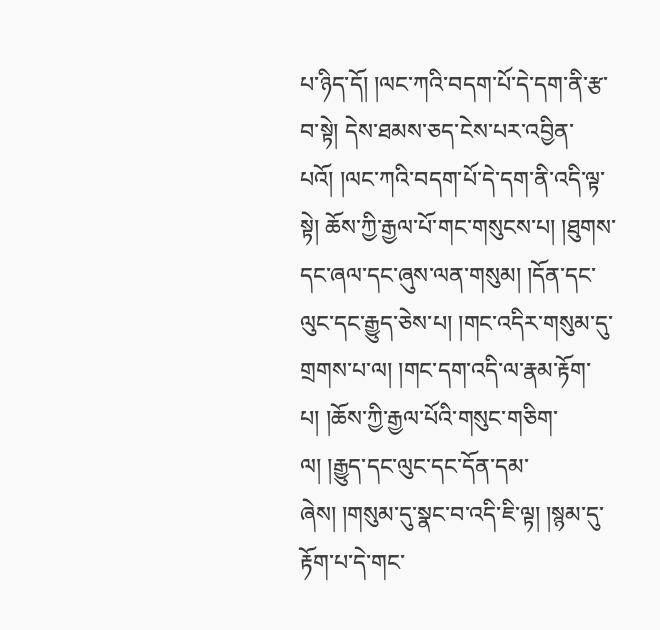པ་ཉིད་དོ། །ལང་ཀའི་བདག་པོ་དེ་དག་ནི་རྩ་བ་སྟེ། དེས་ཐམས་ཅད་ངེས་པར་འབྱིན་པའོ། །ལང་ཀའི་བདག་པོ་དེ་དག་ནི་འདི་ལྟ་སྟེ། ཆོས་ཀྱི་རྒྱལ་པོ་གང་གསུངས་པ། །ཐུགས་དང་ཞལ་དང་ཞུས་ལན་གསུམ། །དོན་དང་ལུང་དང་རྒྱུད་ཅེས་པ། །གང་འདིར་གསུམ་དུ་གྲགས་པ་ལ། །གང་དག་འདི་ལ་རྣམ་རྟོག་པ། །ཆོས་ཀྱི་རྒྱལ་པོའི་གསུང་གཅིག་ལ། །རྒྱུད་དང་ལུང་དང་དོན་དམ་ཞེས། །གསུམ་དུ་སྣང་བ་འདི་ཇི་ལྟ། །སྙམ་དུ་རྟོག་པ་དེ་གང་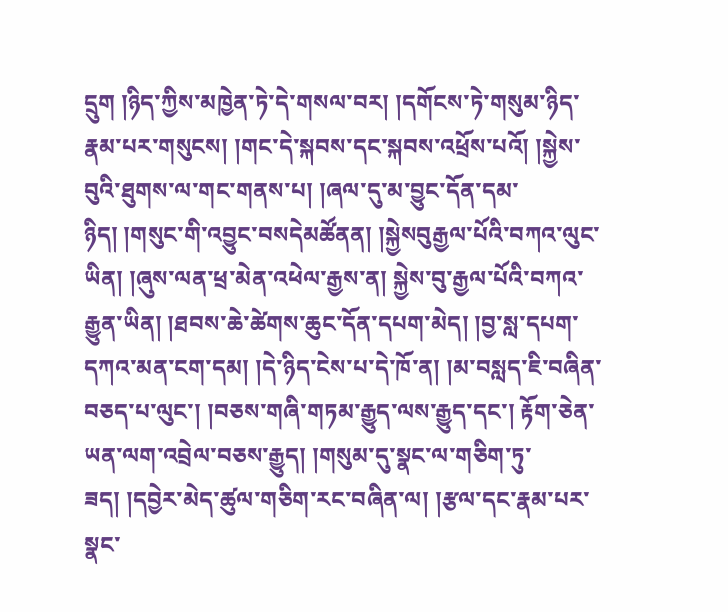དྲུག །ཉིད་ཀྱིས་མཁྱེན་ཏེ་དེ་གསལ་བར། །དགོངས་ཏེ་གསུམ་ཉིད་རྣམ་པར་གསུངས། །གང་དེ་སྐབས་དང་སྐབས་འཕྲོས་པའོ། །སྐྱེས་བུའི་ཐུགས་ལ་གང་གནས་པ། །ཞལ་དུ་མ་བྱུང་དོན་དམ་ཉིད། །གསུང་གི་འབྱུང་བསདེམཚོནན། །སྐྱེསབུརྒྱལ་པོའི་བཀའ་ལུང་ཡིན། །ཞུས་ལན་ཕྲ་མེན་འཕེལ་རྒྱས་ན། སྐྱེས་བུ་རྒྱལ་པོའི་བཀའ་རྒྱུན་ཡིན། །ཐབས་ཆེ་ཚེགས་ཆུང་དོན་དཔག་མེད། །བྱ་སླ་དཔག་དཀའ་མན་ངག་དམ། །དེ་ཉིད་ངེས་པ་དེ་ཁོ་ན། །མ་བསླད་ཇི་བཞིན་བཅད་པ་ལུང་། །བཅས་གཞི་གཏམ་རྒྱུད་ལས་རྒྱུད་དང་། རྟོག་ཅེན་ཡན་ལག་འབྲེལ་བཅས་རྒྱུད། །གསུམ་དུ་སྣང་ལ་གཅིག་ཏུ་ཟད། །དབྱེར་མེད་ཚུལ་གཅིག་རང་བཞིན་ལ། །རྩལ་དང་རྣམ་པར་སྣང་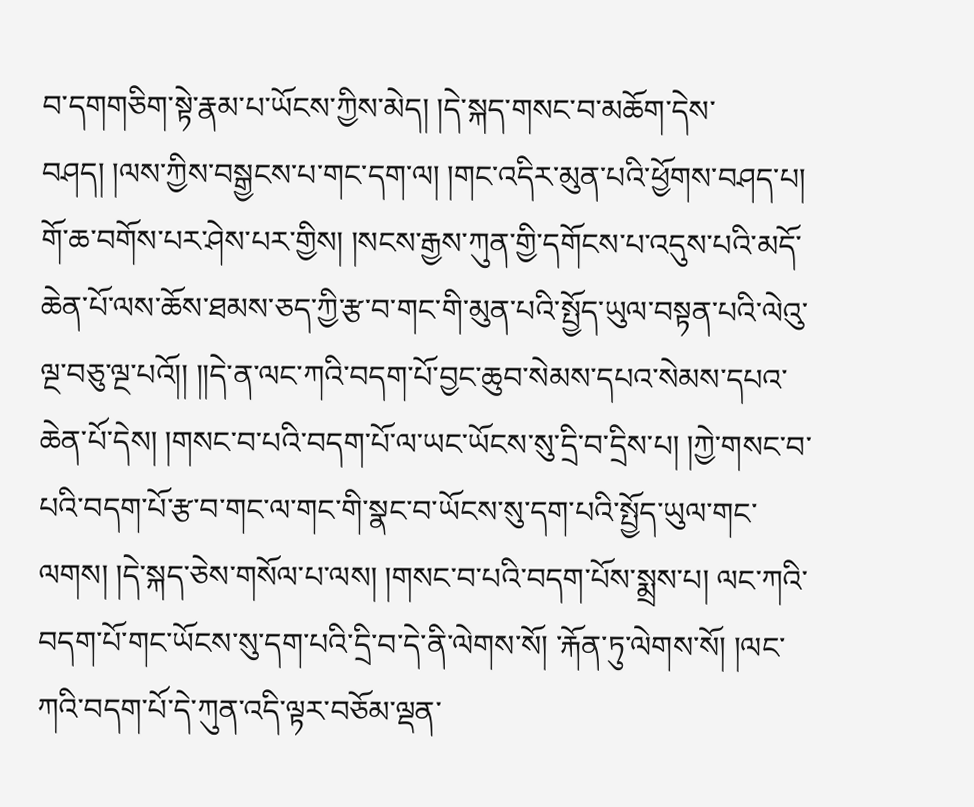བ་དགགཅིག་སྟེ་རྣམ་པ་ཡོངས་ཀྱིས་མེད། །དེ་སྐད་གསང་བ་མཆོག་དེས་བཤད། །ལས་ཀྱིས་བསྒྱངས་པ་གང་དག་ལ། །གང་འདིར་མུན་པའི་ཕྱོགས་བཤད་པ། གོ་ཆ་བགོས་པར་ཤེས་པར་གྱིས། །སངས་རྒྱས་ཀུན་གྱི་དགོངས་པ་འདུས་པའི་མདོ་ཆེན་པོ་ལས་ཆོས་ཐམས་ཅད་ཀྱི་རྩ་བ་གང་གི་མུན་པའི་སྤྱོད་ཡུལ་བསྟན་པའི་ལེའུ་ལྔ་བཅུ་ལྔ་པའོ།། །།དེ་ན་ལང་ཀའི་བདག་པོ་བྱང་ཆུབ་སེམས་དཔའ་སེམས་དཔའ་ཆེན་པོ་དེས། །གསང་བ་པའི་བདག་པོ་ལ་ཡང་ཡོངས་སུ་དྲི་བ་དྲིས་པ། །ཀྱེ་གསང་བ་པའི་བདག་པོ་རྩ་བ་གང་ལ་གང་གི་སྣང་བ་ཡོངས་སུ་དག་པའི་སྤྱོད་ཡུལ་གང་ལགས། །དེ་སྐད་ཅེས་གསོལ་པ་ལས། །གསང་བ་པའི་བདག་པོས་སྨྲས་པ། ལང་ཀའི་བདག་པོ་གང་ཡོངས་སུ་དག་པའི་དྲི་བ་དེ་ནི་ལེགས་སོ། ་རྐོན་ཏུ་ལེགས་སོ། །ལང་ཀའི་བདག་པོ་དེ་ཀུན་འདི་ལྟར་བཅོམ་ལྡན་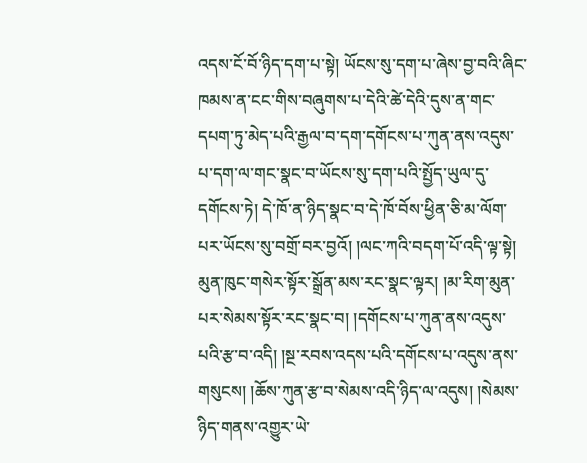འདས་ངོ་བོ་ཉིད་དག་པ་སྟེ། ཡོངས་སུ་དག་པ་ཞེས་བྱ་བའི་ཞིང་ཁམས་ན་ངང་གིས་བཞུགས་པ་དེའི་ཚེ་དེའི་དུས་ན་གང་དཔག་ཏུ་མེད་པའི་རྒྱལ་བ་དག་དགོངས་པ་ཀུན་ནས་འདུས་པ་དག་ལ་གང་སྣང་བ་ཡོངས་སུ་དག་པའི་སྤྱོད་ཡུལ་དུ་དགོངས་ཏེ། དེ་ཁོ་ན་ཉིད་སྣང་བ་དེ་ཁོ་བོས་ཕྱིན་ཅི་མ་ལོག་པར་ཡོངས་སུ་བགྲོ་བར་བྱའོ། །ལང་ཀའི་བདག་པོ་འདི་ལྟ་སྟེ། མུན་ཁུང་གསེར་སྟོར་སྒྲོན་མས་རང་སྣང་ལྟར། །མ་རིག་མུན་པར་སེམས་སྟོར་རང་སྣང་བ། །དགོངས་པ་ཀུན་ནས་འདུས་པའི་རྩ་བ་འདི། །སྔ་རབས་འདས་པའི་དགོངས་པ་འདུས་ནས་གསུངས། །ཆོས་ཀུན་རྩ་བ་སེམས་འདི་ཉིད་ལ་འདུས། །སེམས་ཉིད་གནས་འགྱུར་ཡེ་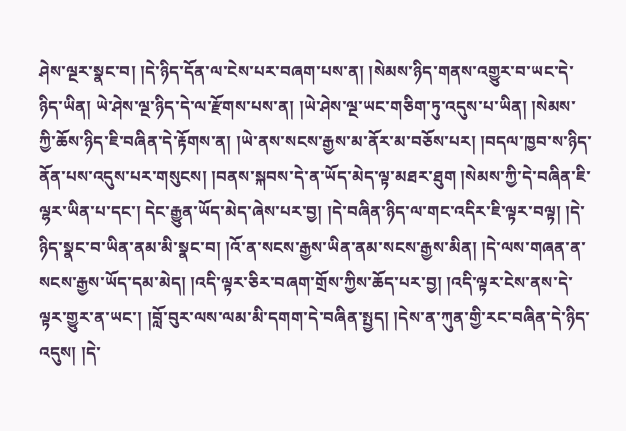ཤེས་ལྔར་སྣང་བ། །དེ་ཉིད་དོན་ལ་ངེས་པར་བཞག་པས་ན། །སེམས་ཉིད་གནས་འགྱུར་བ་ཡང་དེ་ཉིད་ཡིན། ཡེ་ཤེས་ལྔ་ཉིད་དེ་ལ་རྫོགས་པས་ན། །ཡེ་ཤེས་ལྔ་ཡང་གཅིག་ཏུ་འདུས་པ་ཡིན། །སེམས་ཀྱི་ཆོས་ཉིད་ཇི་བཞིན་དེ་རྟོགས་ན། །ཡེ་ནས་སངས་རྒྱས་མ་ནོར་མ་བཅོས་པར། །བདལ་ཁྱབ་ས་ཉིད་ནོན་པས་འདུས་པར་གསུངས། །བནས་སྐབས་དེ་ན་ཡོད་མེད་ལྟ་མཐར་ཐུག །སེམས་ཀྱི་དེ་བཞིན་ཇི་ལྷར་ཡིན་པ་དང་། དེང་རྒྱུན་ཡོད་མེད་ཞེས་པར་བྱ། །དེ་བཞིན་ཉིད་ལ་གང་འདིར་ཇི་ལྟར་བལྟ། །དེ་ཉིད་སྣང་བ་ཡིན་ནམ་མི་སྣང་བ། །འོ་ན་སངས་རྒྱས་ཡིན་ནམ་སངས་རྒྱས་མིན། །དེ་ལས་གཞན་ན་སངས་རྒྱས་ཡོད་དམ་མེད། །འདི་ལྟར་ཅིར་བཞག་གྲོས་ཀྱིས་ཆོད་པར་བྱ། །འདི་ལྟར་ངེས་ནས་དེ་ལྟར་གྱུར་ན་ཡང་། །བློ་བུར་ལས་ལམ་མི་དགག་དེ་བཞིན་སྤྱད། །དེས་ན་ཀུན་གྱི་རང་བཞིན་དེ་ཉིད་འདུས། །དེ་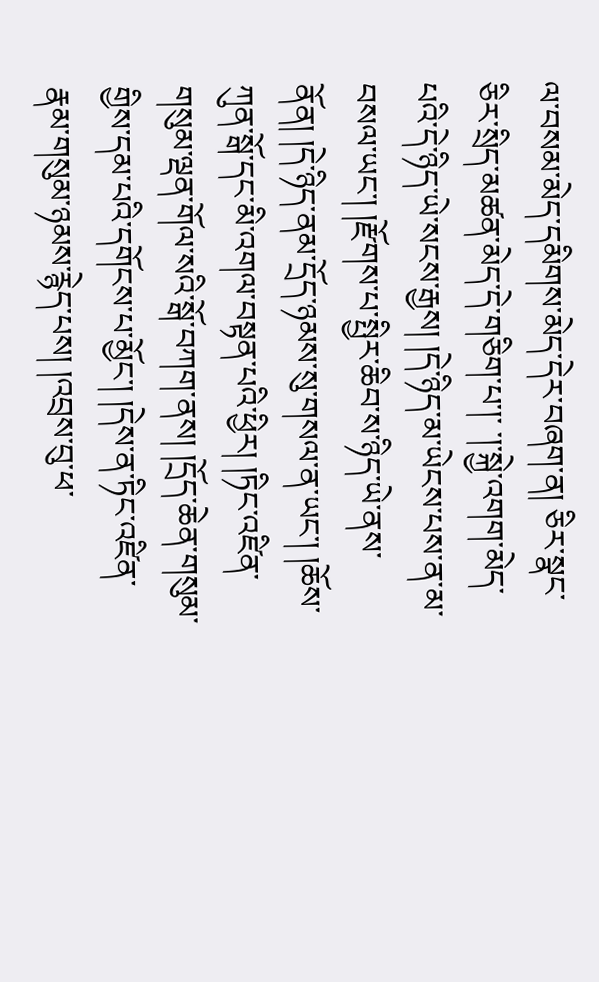ལ་བསམ་མེད་དམིགས་མེད་དེར་བཞག་ན། ཅིར་སྣང་ཅིར་སྲིད་མཚན་མེད་དེ་གཅིག་པ་།་ ་།་སྐྱེ་འགག་མེད་པའི་དེ་ཉིད་ཡེ་སངས་རྒྱས། །དེ་ཉིད་མ་ཡེངས་པས་ན་མ་བསལ་ཡང་། །རྫོགས་པ་སྤྱིར་ཆིབ་ས་ཉིད་ཡེ་ནས་ནོན། །དེ་ཉིད་ནམ་དྲོད་ཉམས་སུ་གསལ་ན་ཡང་། །ཆོས་ཀུན་སྒོ་དང་མི་འགལ་བསྟན་པའི་ཕྱིར། །ཏིང་འཛིན་གསུམ་ལྡན་གོལ་སའི་སྒོ་བཀག་ནས། །དྲོད་ཆེན་གསུམ་གྱིས་དམ་པའི་དགོངས་པ་མྱོང་། །དེས་ན་ཏིང་འཛིན་རྣམ་གསུམ་ཉམས་རྙེད་པས། །འབྲས་བུ་ཕ་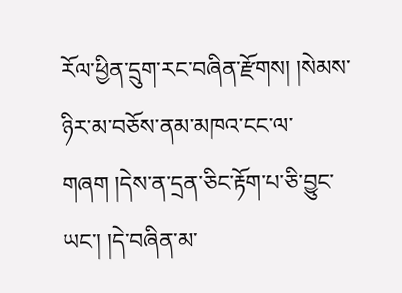རོལ་ཕྱིན་དྲུག་རང་བཞིན་རྫོགས། །སེམས་ཉིར་མ་བཅོས་ནམ་མཁའ་ངང་ལ་གཞག །དེས་ན་དྲན་ཅིང་རྟོག་པ་ཅི་བྱུང་ཡང་། །དེ་བཞིན་མ་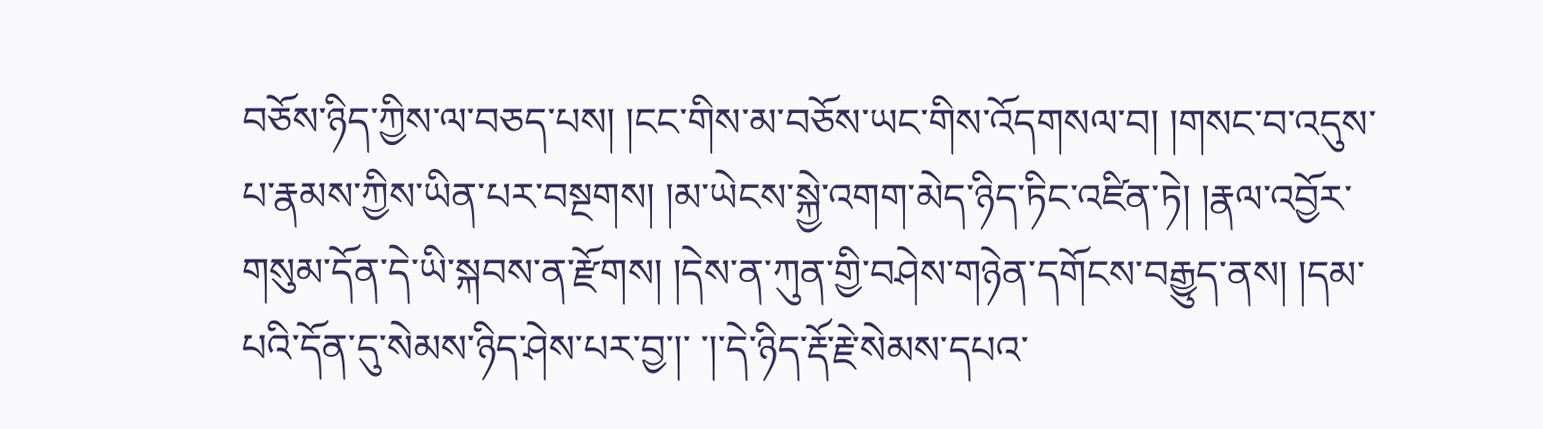བཅོས་ཉིད་ཀྱིས་ལ་བཅད་པས། །ངང་གིས་མ་བཅོས་ཡང་གིས་འོདགསལ་བ། །གསང་བ་འདུས་པ་རྣམས་ཀྱིས་ཡིན་པར་བསྔགས། །མ་ཡེངས་སྐྱེ་འགག་མེད་ཉིད་ཏིང་འཛིན་ཏེ། །རྣལ་འབྱོར་གསུམ་དོན་དེ་ཡི་སྐབས་ན་རྫོགས། །དེས་ན་ཀུན་གྱི་བཤེས་གཉེན་དགོངས་བརྒྱུད་ནས། །དམ་པའི་དོན་དུ་སེམས་ཉིད་ཤེས་པར་བྱ་།་ ་།་དེ་ཉིད་རྡོ་རྗེ་སེམས་དཔའ་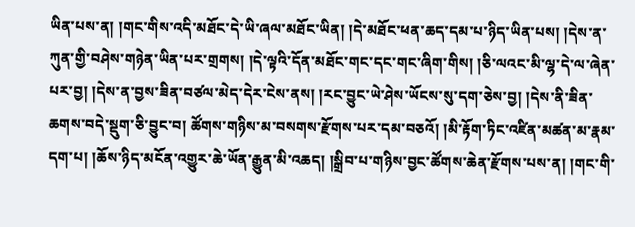ཡིན་པས་ན། །གང་གིས་འདི་མཐོང་དེ་ཡི་ཞལ་མཐོང་ཡིན། །དེ་མཐོང་ཕན་ཆད་དམ་པ་ཉིད་ཡིན་པས། །དེས་ན་ཀུན་གྱི་བཤེས་གཉེན་ཡིན་པར་གྲགས། །དེ་ལྟའི་དོན་མཐོང་གང་དང་གང་ཞིག་གིས། །ཅི་ལའང་མི་ལྷ་དེ་ལ་ཞེན་པར་བྱ། །དེས་ན་བྱས་ཟིན་བཙལ་མེད་དེར་ངེས་ནས། །རང་བྱུང་ཡེ་ཤེས་ཡོངས་སུ་དག་ཅེས་བྱ། །དེས་ནི་ཟིན་ཆགས་བདེ་སྡུག་ཅི་བྱུང་བ། ཚོགས་གཉིས་མ་བསགས་རྫོགས་པར་དམ་བཅའོ། །མི་རྟོག་ཏིང་འཛིན་མཚན་མ་རྣམ་དག་པ། །ཆོས་ཉིད་མངོན་འགྱུར་ཆེ་ཡོན་རྒྱུན་མི་འཆད། །སྒྲིབ་པ་གཉིས་བྱང་ཚོགས་ཆེན་རྫོགས་པས་ན། །གང་གི་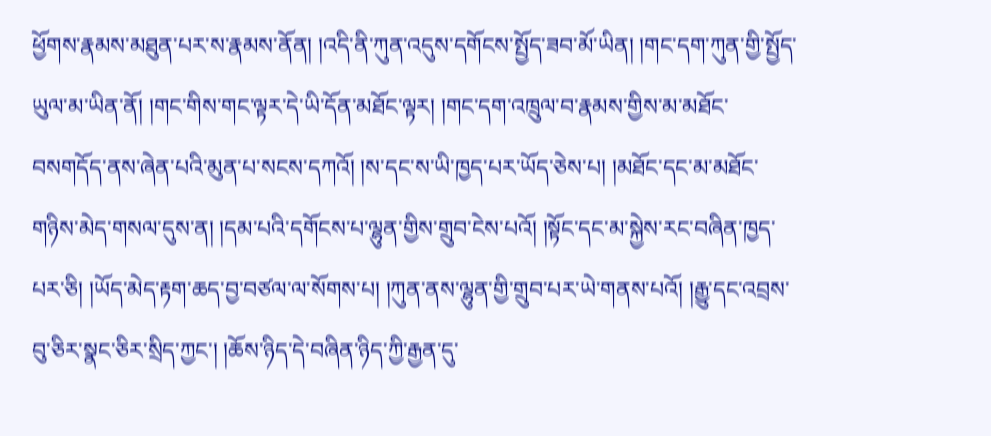ཕྱོགས་རྣམས་མཐུན་པར་ས་རྣམས་ནོན། །འདི་ནི་ཀུན་འདུས་དགོངས་སྤྱོད་ཟབ་མོ་ཡིན། །གང་དག་ཀུན་གྱི་སྤྱོད་ཡུལ་མ་ཡིན་ནོ། །གང་གིས་གང་ལྟར་དེ་ཡི་དོན་མཐོང་ལྟར། །གང་དག་འཁྲུལ་བ་རྣམས་གྱིས་མ་མཐོང་བསགདོད་ནས་ཞེན་པའི་མུན་པ་སངས་དཀའོ། །ས་དང་ས་ཡི་ཁྱད་པར་ཡོད་ཅེས་པ། །མཐོང་དང་མ་མཐོང་གཉིས་མེད་གསལ་དུས་ན། །དམ་པའི་དགོངས་པ་ལྷུན་གྱིས་གྲུབ་ངེས་པའོ། །སྟོང་དང་མ་སྐྱེས་རང་བཞིན་ཁྱད་པར་ཅི། །ཡོད་མེད་རྟག་ཆད་བྱ་བཙལ་ལ་སོགས་པ། །ཀུན་ནས་ལྷུན་གྱི་གྲུབ་པར་ཡེ་གནས་པའོ། །རྒྱུ་དང་འབྲས་བུ་ཅིར་སྣང་ཅིར་སྲིད་ཀྱང་། །ཆོས་ཉིད་དེ་བཞིན་ཉིད་ཀྱི་རྒྱན་དུ་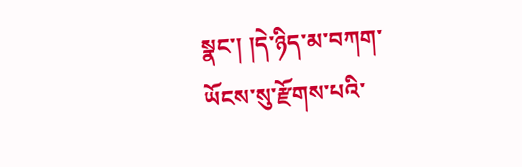སྣང་། །དེ་ཉིད་མ་བཀག་ཡོངས་སུ་རྫོགས་པའི་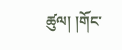ཚུལ། །གོང་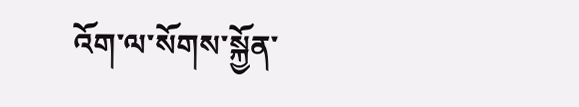འོག་ལ་སོགས་སྐྱོན་